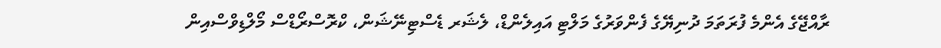ރާއްޖޭގެ އެންމެ ފުރަތަމަ ދުނިޔޭގެ ފެންވަރުގެ މަލްޓި އައިލެންޑް، ލެޝަރ ޑެސްޓިނޭޝަން، ކްރޮސްރޯޑްސް މޯލްޑިވްސްއިން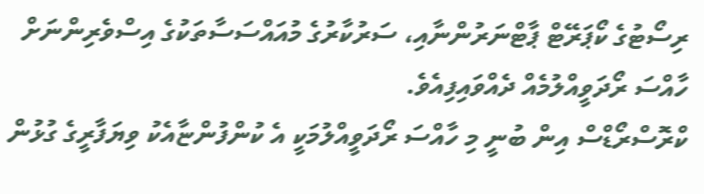ރިސޯޓުގެ ކޯޕަރޭޓް ޕާޓްނަރުންނާއި، ސަރުކާރުގެ މުއައްސަސާތަކުގެ އިސްވެރިންނަށް ހާއްސަ ރޯދަވީއްލުމެއް ދެއްވައިފިއެވެ.
ކްރޮސްރޯޑްސް އިން ބުނީ މި ހާއްސަ ރޯދަވީއްލުމަކީ އެ ކުންފުންޏާއެކު ވިޔަފާރީގެ ގުޅުން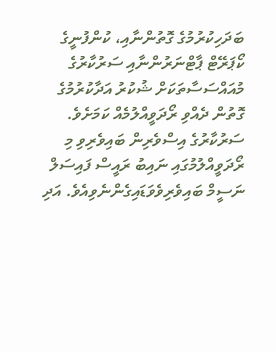ބަދަހިކުރުމުގެ ގޮތުންނާއި، ކުންފުނީގެ ކޯޕަރޭޓް ޕާޓްނަރުންނާއި ސަރުކާރުގެ މުއައްސަސާތަކަށް ޝުކުރު އަދާކުރުމުގެ ގޮތުން ދެއްވި ރޯދަވީއްލުމެއް ކަމަށެވެ.
ސަރުކާރުގެ އިސްވެރިން ބައިވެރިވި މި ރޯދަވީއްލުމުގައި ނައިބު ރައީސް ފައިސަލް ނަސީމް ބައިވެރިވެވަޑައިގެންނެވިއެވެ. އަދި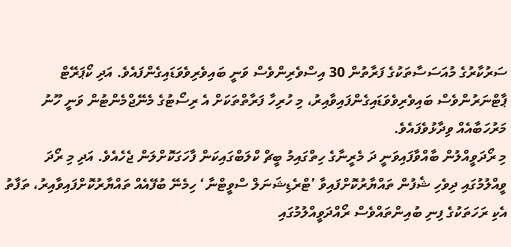ސަރުކާރުގެ މުއަސަސާތަކުގެ ފަރާތުން 30 އިސްވެރިންވެސް ވަނީ ބައިވެރިވެވަޑައިގެންފައެވެ. އަދި ކޯޕަރޭޓް ޕާޓްނަރުންވެސް ބައިވެރިވެވަޑައިގެންފައިވާއިރު، މި ހުރިހާ ފަރާތްތަކަށް އެ ރިސޯޓުގެ މެނޭޖްމެންޓުން ވަނީ ހޫނު މަރުހަބާއެއް ވިދާޅުވެފައެވެ.
މި ރޯދަވީއްލުން ބާއްވާފައިވަނީ ދަ މެރީނާގެ ހިތްގައިމު ބީޗް ކްލަބްގައިކަން ފާހަގަކޮށްލަން ޖެހެއެވެ. އަދި މި ރޯދަ ވީއްލުމުގައި ދިވެހި ޝެފުން ތައްޔާރުކޮށްފައިވާ ’ޓްރެޑިޝަނަލް ސްވީޓްނާ‘ ހިމެނޭ ބުފޭއެއް ތައްޔާރުކޮށްފައިވާއިރު، ތަފާތު އެކި ރަހަތަކުގެ ފިނި ބުއިންތައްވެސް ރޯއްދަވީއްލުމުގައި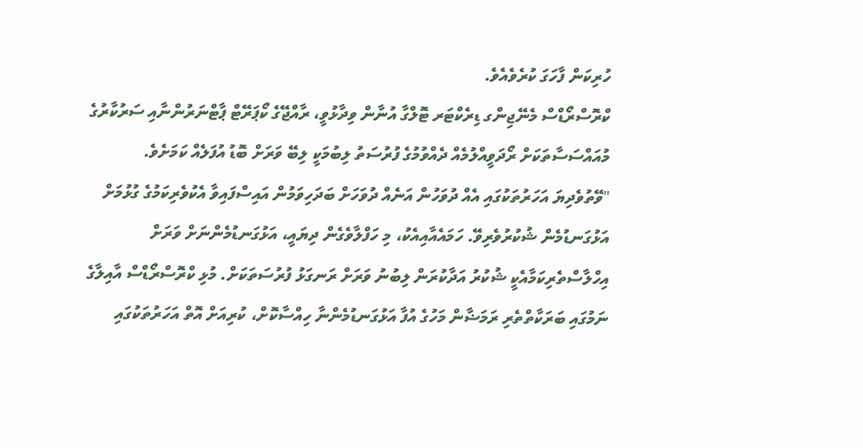ހުރިކަން ފާހަގަ ކުރެވެއެވެ.
ކްރޮސްރޯޑްސް މެނޭޖިންގ ޑިރެކްޓަރ ޓޮލްގާ އުނާން ވިދާޅުވީ، ރާއްޖޭގެ ކޯޕަރޭޓް ޕާޓްނަރުންނާއި ސަރުކާރުގެ މުއައްސަސާތަކަށް ރޯދަވީއްލުމެއް ދެއްވުމުގެ ފުރުސަތު ލިބުމަކީ ލިބޭ ވަރަށް ބޮޑު އުފަލެއް ކަމަށެވެ.
"ވޭތުވެދިޔަ އަހަރުތަކުގައި އެއް ދުވަހުން އަނެއް ދުވަހަށް ބަދަހިވަމުން އައިސްފައިވާ އެކުވެރިކަމުގެ ގުޅުމަށް އަޅުގަނޑުމެން ޝުކުރުވެރިވޭ. ހަމައެއާއިއެކު، މި ހަފްލާވެގެން ދިޔައީ، އަޅުގަނޑުމެންނަށް ވަރަށް އިހްލާސްތެރިކަމާއެކީ ޝުކުރު އަދާކުރަން ލިބުނު ވަރަށް ރަނގަޅު ފުރުސަތަކަށް. މުޅި ކްރޮސްރޯޑްސް އާއިލާގެ ނަމުގައި ބަރަކާތްތެރި ރަމަޟާން މަހުގެ އުފާ އަޅުގަނޑުމެންނާ ހިއްސާކޮށް، ކުރިއަށް އޮތް އަހަރުތަކުގައި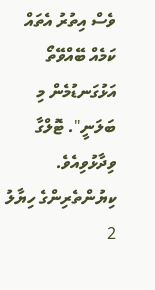ވެސް އިތުރު އެތައް ކަމެއް ބޭއްވޭތޯ އަޅުގަނޑުމެން މި ބަލަނީ". ޓޮލްގާ ވިދާޅުވިއެވެ.
ކިޔުންތެރިންގެ ހިޔާލު
2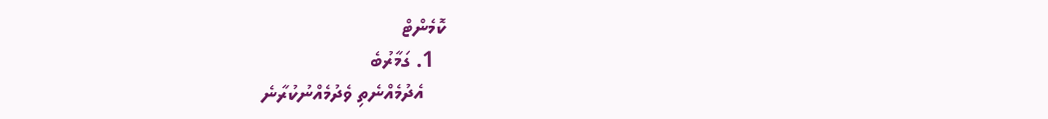ކޮމެންޓް
  1. ގަމާރުބެ
    އެދުމެއްނެތި ވެދުމެއްނުކުރާނެ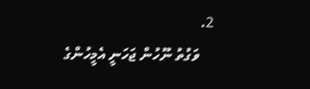2.
    ވަގުތު ނޫހުން ޖަހަނީ އެމީހުންގެ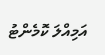އަމިއްލަ ކޮމެންޓު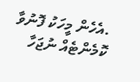.އެހެން މީހަކު ފޮނުވާ ކޮމެންޓެއް ނުޖަހާ